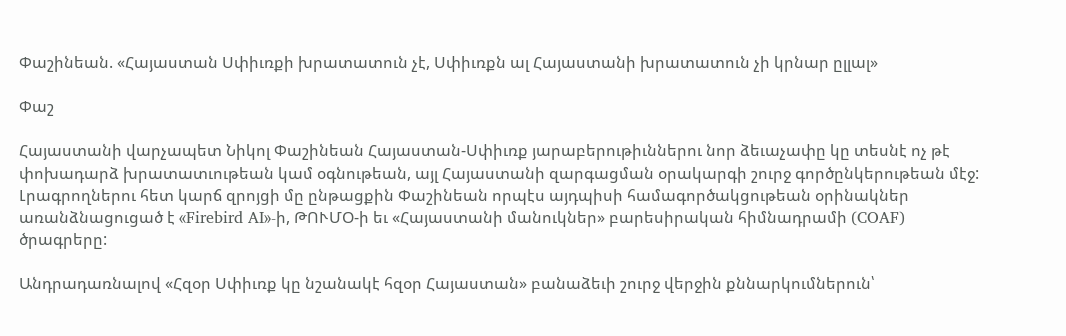Փաշինեան. «Հայաստան Սփիւռքի խրատատուն չէ, Սփիւռքն ալ Հայաստանի խրատատուն չի կրնար ըլլալ»

Փաշ

Հայաստանի վարչապետ Նիկոլ Փաշինեան Հայաստան-Սփիւռք յարաբերութիւններու նոր ձեւաչափը կը տեսնէ ոչ թէ փոխադարձ խրատատւութեան կամ օգնութեան, այլ Հայաստանի զարգացման օրակարգի շուրջ գործընկերութեան մէջ: Լրագրողներու հետ կարճ զրոյցի մը ընթացքին Փաշինեան որպէս այդպիսի համագործակցութեան օրինակներ առանձնացուցած է «Firebird AI»-ի, ԹՈՒՄՕ-ի եւ «Հայաստանի մանուկներ» բարեսիրական հիմնադրամի (COAF) ծրագրերը:

Անդրադառնալով «Հզօր Սփիւռք կը նշանակէ հզօր Հայաստան» բանաձեւի շուրջ վերջին քննարկումներուն՝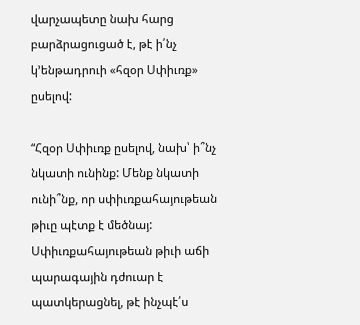վարչապետը նախ հարց բարձրացուցած է, թէ ի՛նչ կ՚ենթադրուի «հզօր Սփիւռք» ըսելով:

“Հզօր Սփիւռք ըսելով, նախ՝ ի՞նչ նկատի ունինք: Մենք նկատի ունի՞նք, որ սփիւռքահայութեան թիւը պէտք է մեծնայ: Սփիւռքահայութեան թիւի աճի պարագային դժուար է պատկերացնել, թէ ինչպէ՛ս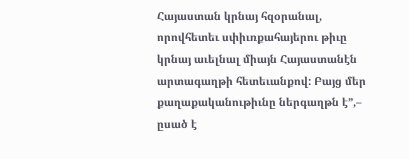Հայաստան կրնայ հզօրանալ, որովհետեւ սփիւռքահայերու թիւը կրնայ աւելնալ միայն Հայաստանէն արտագաղթի հետեւանքով: Բայց մեր քաղաքականութիւնը ներգաղթն է”,– ըսած է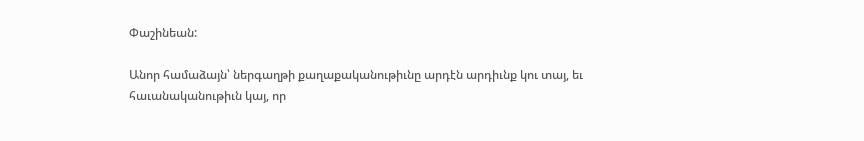Փաշինեան:

Անոր համաձայն՝ ներգաղթի քաղաքականութիւնը արդէն արդիւնք կու տայ, եւ հաւանականութիւն կայ, որ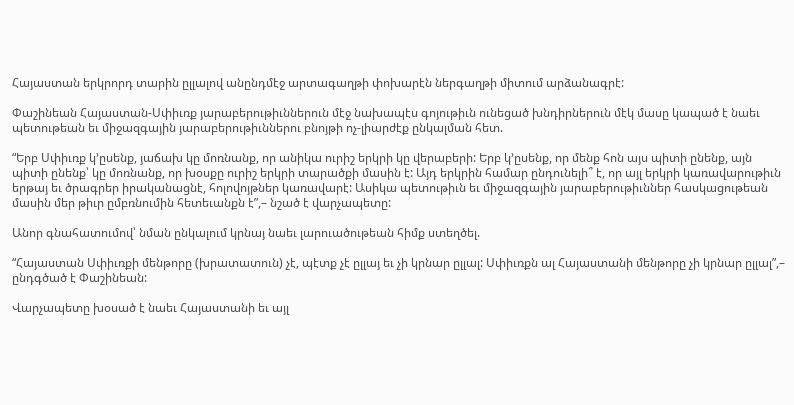Հայաստան երկրորդ տարին ըլլալով անընդմէջ արտագաղթի փոխարէն ներգաղթի միտում արձանագրէ:

Փաշինեան Հայաստան-Սփիւռք յարաբերութիւններուն մէջ նախապէս գոյութիւն ունեցած խնդիրներուն մէկ մասը կապած է նաեւ պետութեան եւ միջազգային յարաբերութիւններու բնոյթի ոչ-լիարժէք ընկալման հետ.

“Երբ Սփիւռք կ՚ըսենք, յաճախ կը մոռնանք, որ անիկա ուրիշ երկրի կը վերաբերի: Երբ կ՚ըսենք, որ մենք հոն այս պիտի ընենք, այն պիտի ընենք՝ կը մոռնանք, որ խօսքը ուրիշ երկրի տարածքի մասին է: Այդ երկրին համար ընդունելի՞ է, որ այլ երկրի կառավարութիւն երթայ եւ ծրագրեր իրականացնէ, հոլովոյթներ կառավարէ: Ասիկա պետութիւն եւ միջազգային յարաբերութիւններ հասկացութեան մասին մեր թիւր ըմբռնումին հետեւանքն է”,– նշած է վարչապետը:

Անոր գնահատումով՝ նման ընկալում կրնայ նաեւ լարուածութեան հիմք ստեղծել.

“Հայաստան Սփիւռքի մենթորը (խրատատուն) չէ, պէտք չէ ըլլայ եւ չի կրնար ըլլալ: Սփիւռքն ալ Հայաստանի մենթորը չի կրնար ըլլալ”,– ընդգծած է Փաշինեան:

Վարչապետը խօսած է նաեւ Հայաստանի եւ այլ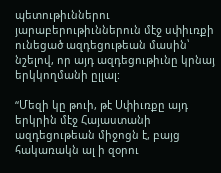պետութիւններու յարաբերութիւններուն մէջ սփիւռքի ունեցած ազդեցութեան մասին՝ նշելով, որ այդ ազդեցութիւնը կրնայ երկկողմանի ըլլալ:

“Մեզի կը թուի, թէ Սփիւռքը այդ երկրին մէջ Հայաստանի ազդեցութեան միջոցն է, բայց հակառակն ալ ի զօրու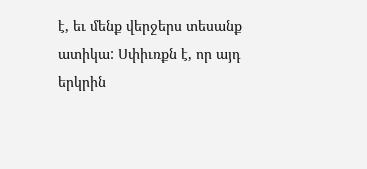է, եւ մենք վերջերս տեսանք ատիկա: Սփիւռքն է, որ այդ երկրին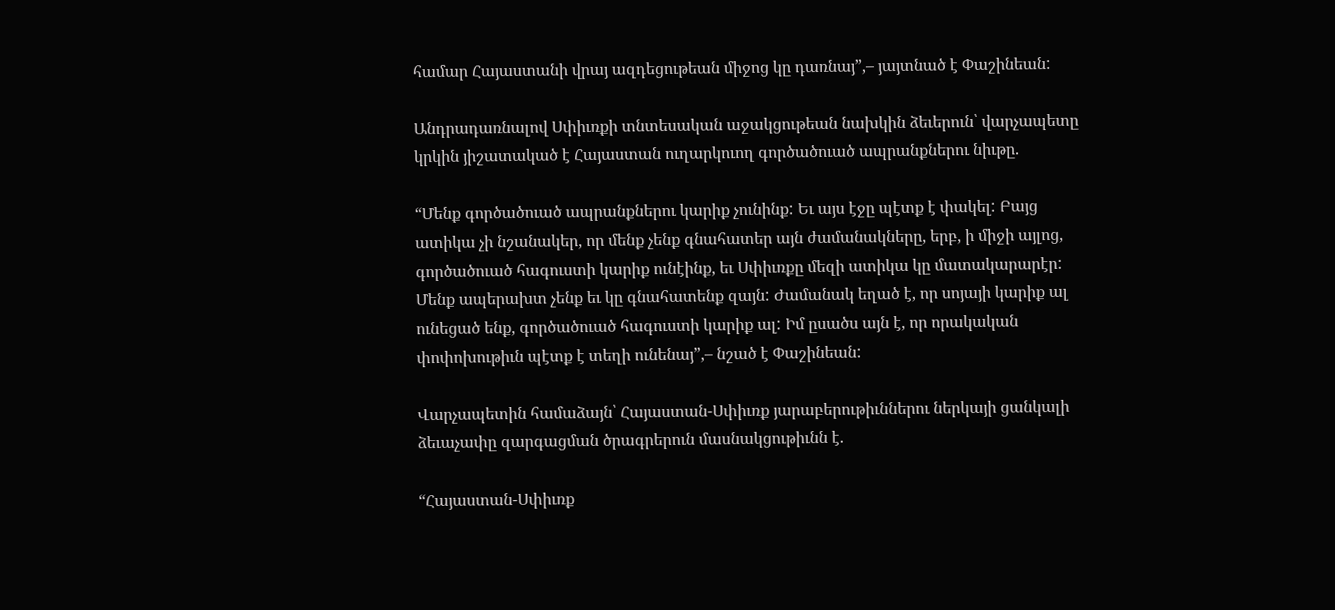համար Հայաստանի վրայ ազդեցութեան միջոց կը դառնայ”,– յայտնած է Փաշինեան:

Անդրադառնալով Սփիւռքի տնտեսական աջակցութեան նախկին ձեւերուն՝ վարչապետը կրկին յիշատակած է Հայաստան ուղարկուող գործածուած ապրանքներու նիւթը.

“Մենք գործածուած ապրանքներու կարիք չունինք: Եւ այս էջը պէտք է փակել: Բայց ատիկա չի նշանակեր, որ մենք չենք գնահատեր այն ժամանակները, երբ, ի միջի այլոց, գործածուած հագուստի կարիք ունէինք, եւ Սփիւռքը մեզի ատիկա կը մատակարարէր: Մենք ապերախտ չենք եւ կը գնահատենք զայն: Ժամանակ եղած է, որ սոյայի կարիք ալ ունեցած ենք, գործածուած հագուստի կարիք ալ: Իմ ըսածս այն է, որ որակական փոփոխութիւն պէտք է տեղի ունենայ”,– նշած է Փաշինեան:

Վարչապետին համաձայն՝ Հայաստան-Սփիւռք յարաբերութիւններու ներկայի ցանկալի ձեւաչափը զարգացման ծրագրերուն մասնակցութիւնն է.

“Հայաստան-Սփիւռք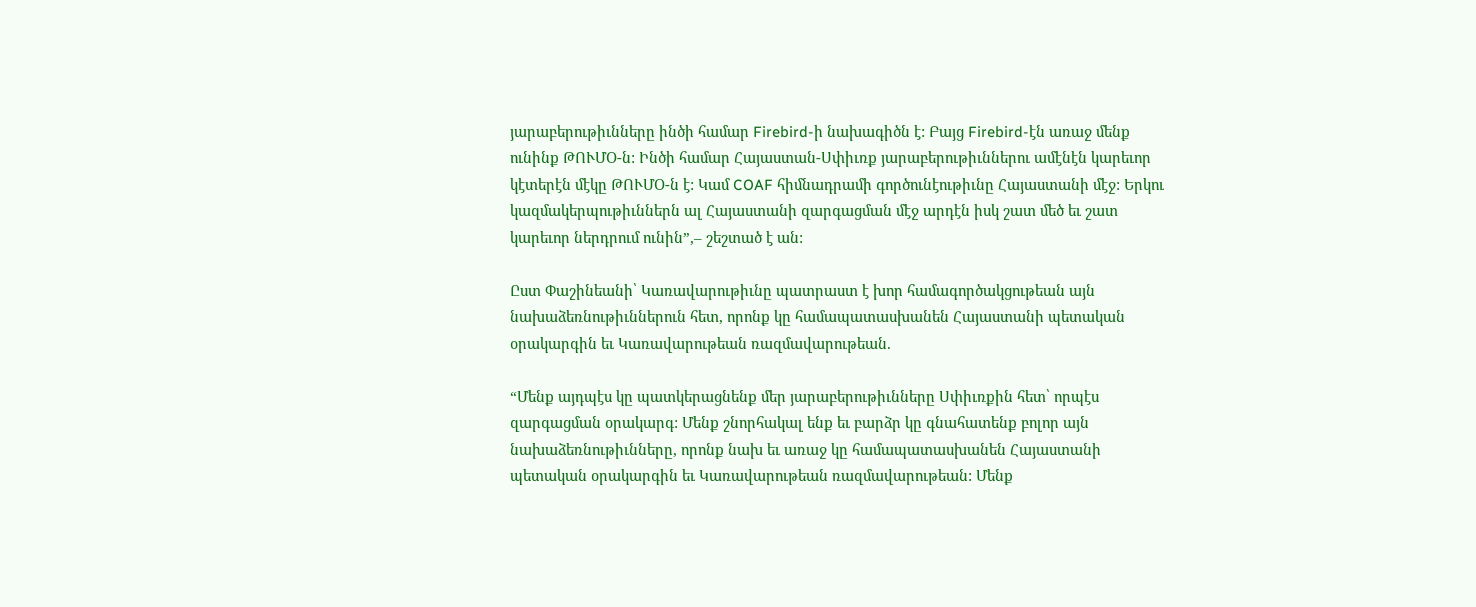յարաբերութիւնները ինծի համար Firebird-ի նախագիծն է: Բայց Firebird-էն առաջ մենք ունինք ԹՈՒՄՕ-ն: Ինծի համար Հայաստան-Սփիւռք յարաբերութիւններու ամէնէն կարեւոր կէտերէն մէկը ԹՈՒՄՕ-ն է: Կամ COAF հիմնադրամի գործունէութիւնը Հայաստանի մէջ: Երկու կազմակերպութիւններն ալ Հայաստանի զարգացման մէջ արդէն իսկ շատ մեծ եւ շատ կարեւոր ներդրում ունին”,– շեշտած է ան:

Ըստ Փաշինեանի՝ Կառավարութիւնը պատրաստ է խոր համագործակցութեան այն նախաձեռնութիւններուն հետ, որոնք կը համապատասխանեն Հայաստանի պետական օրակարգին եւ Կառավարութեան ռազմավարութեան.

“Մենք այդպէս կը պատկերացնենք մեր յարաբերութիւնները Սփիւռքին հետ՝ որպէս զարգացման օրակարգ: Մենք շնորհակալ ենք եւ բարձր կը գնահատենք բոլոր այն նախաձեռնութիւնները, որոնք նախ եւ առաջ կը համապատասխանեն Հայաստանի պետական օրակարգին եւ Կառավարութեան ռազմավարութեան: Մենք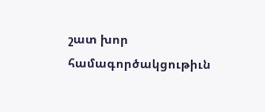շատ խոր համագործակցութիւն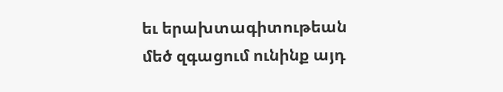եւ երախտագիտութեան մեծ զգացում ունինք այդ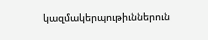կազմակերպութիւններուն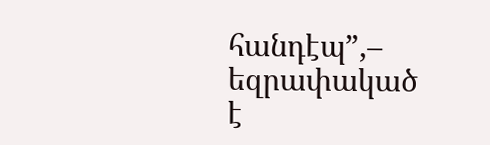հանդէպ”,– եզրափակած է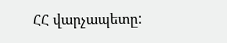ՀՀ վարչապետը: